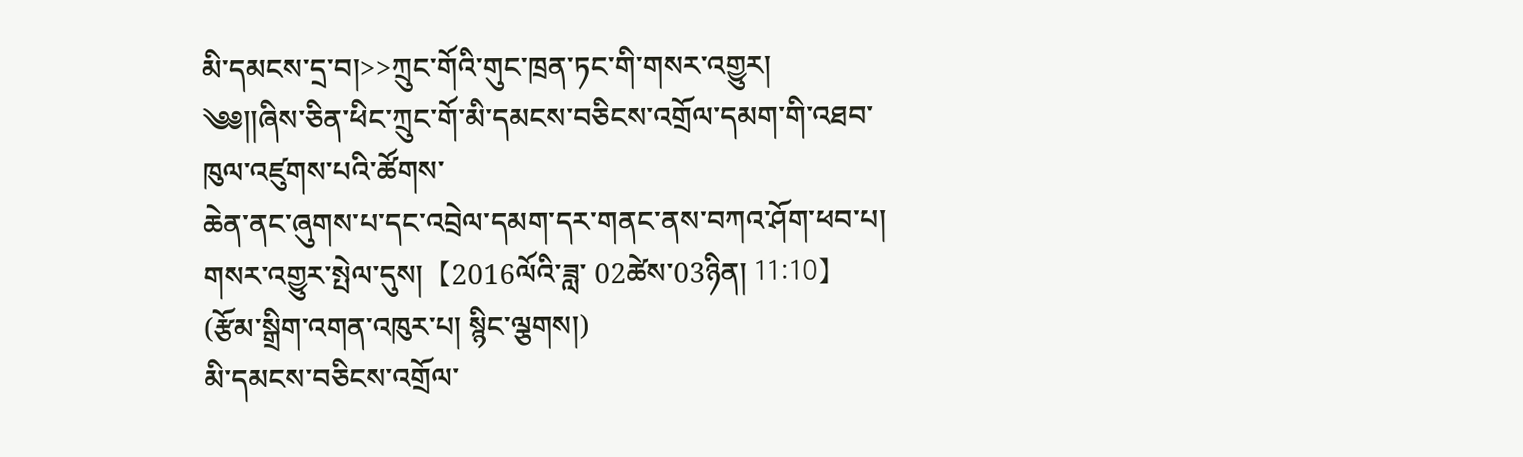མི་དམངས་དྲ་བ།>>ཀྲུང་གོའི་གུང་ཁྲན་ཏང་གི་གསར་འགྱུར།
༄༅།།ཞིས་ཅིན་ཕིང་ཀྲུང་གོ་མི་དམངས་བཅིངས་འགྲོལ་དམག་གི་འཐབ་ཁུལ་འཛུགས་པའི་ཚོགས་
ཆེན་ནང་ཞུགས་པ་དང་འབྲེལ་དམག་དར་གནང་ནས་བཀའ་ཤོག་ཕབ་པ།
གསར་འགྱུར་སྤེལ་དུས།  【2016ལོའི་ཟླ་ 02ཚེས་03ཉིན། 11:10】   (རྩོམ་སྒྲིག་འགན་འཁུར་པ། སྙིང་ལྕགས།)
མི་དམངས་བཅིངས་འགྲོལ་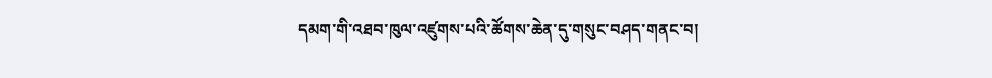དམག་གི་འཐབ་ཁུལ་འཛུགས་པའི་ཚོགས་ཆེན་དུ་གསུང་བཤད་གནང་བ།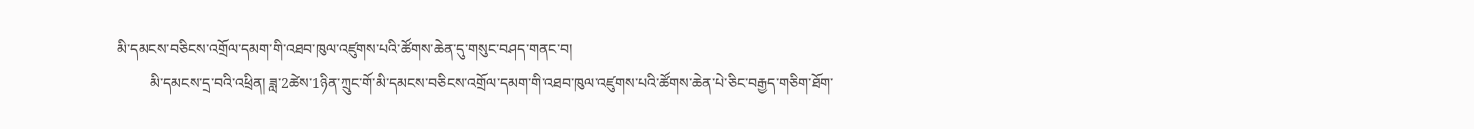མི་དམངས་བཅིངས་འགྲོལ་དམག་གི་འཐབ་ཁུལ་འཛུགས་པའི་ཚོགས་ཆེན་དུ་གསུང་བཤད་གནང་བ།
         མི་དམངས་དྲ་བའི་འཕྲིན། ཟླ་2ཚེས་1ཉིན་ཀྲུང་གོ་མི་དམངས་བཅིངས་འགྲོལ་དམག་གི་འཐབ་ཁུལ་འཛུགས་པའི་ཚོགས་ཆེན་པེ་ཅིང་བརྒྱད་གཅིག་ཐོག་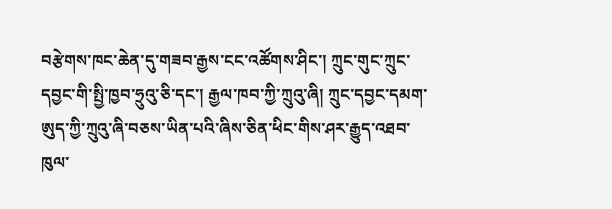བརྩེགས་ཁང་ཆེན་དུ་གཟབ་རྒྱས་ངང་འཚོགས་ཤིང་། ཀྲུང་གུང་ཀྲུང་དབྱང་གི་སྤྱི་ཁྱབ་ཧྲུའུ་ཅི་དང་། རྒྱལ་ཁབ་ཀྱི་ཀྲུའུ་ཞི། ཀྲུང་དབྱང་དམག་ཨུད་ཀྱི་ཀྲུའུ་ཞི་བཅས་ཡིན་པའི་ཞིས་ཅིན་ཕིང་གིས་ཤར་རྒྱུད་འཐབ་ཁུལ་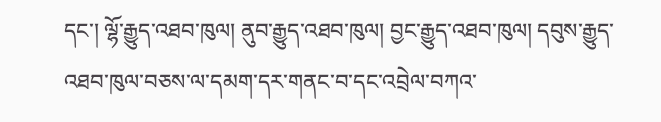དང་། ལྷོ་རྒྱུད་འཐབ་ཁུལ། ནུབ་རྒྱུད་འཐབ་ཁུལ། བྱང་རྒྱུད་འཐབ་ཁུལ། དབུས་རྒྱུད་འཐབ་ཁུལ་བཅས་ལ་དམག་དར་གནང་བ་དང་འབྲེལ་བཀའ་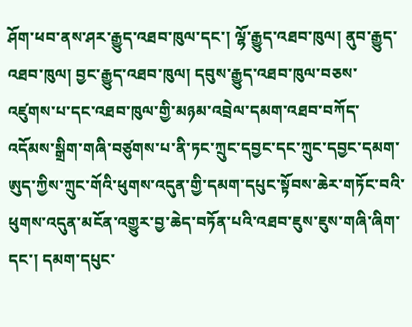ཤོག་ཕབ་ནས་ཤར་རྒྱུད་འཐབ་ཁུལ་དང་། ལྷོ་རྒྱུད་འཐབ་ཁུལ། ནུབ་རྒྱུད་འཐབ་ཁུལ། བྱང་རྒྱུད་འཐབ་ཁུལ། དབུས་རྒྱུད་འཐབ་ཁུལ་བཅས་འཛུགས་པ་དང་འཐབ་ཁུལ་གྱི་མཉམ་འབྲེལ་དམག་འཐབ་བཀོད་འདོམས་སྒྲིག་གཞི་བཙུགས་པ་ནི་ཏང་ཀྲུང་དབྱང་དང་ཀྲུང་དབྱང་དམག་ཨུད་ཀྱིས་ཀྲུང་གོའི་ཕུགས་འདུན་གྱི་དམག་དཔུང་སྟོབས་ཆེར་གཏོང་བའི་ཕུགས་འདུན་མངོན་འགྱུར་བྱ་ཆེད་བཏོན་པའི་འཐབ་ཇུས་ཇུས་གཞི་ཞིག་དང་། དམག་དཔུང་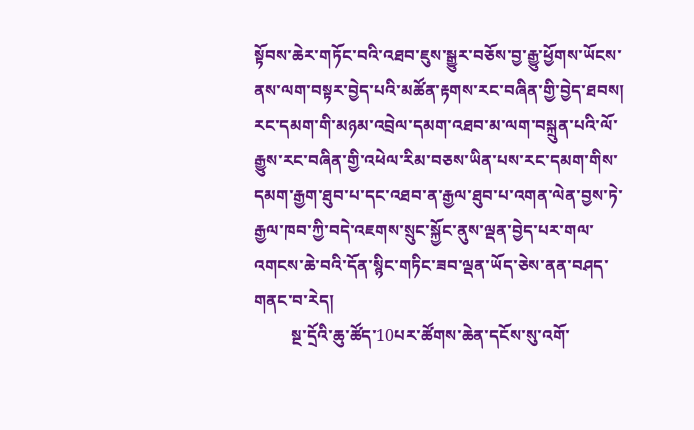སྟོབས་ཆེར་གཏོང་བའི་འཐབ་ཇུས་སྒྱུར་བཅོས་བྱ་རྒྱུ་ཕྱོགས་ཡོངས་ནས་ལག་བསྟར་བྱེད་པའི་མཚོན་རྟགས་རང་བཞིན་གྱི་བྱེད་ཐབས། རང་དམག་གི་མཉམ་འབྲེལ་དམག་འཐབ་མ་ལག་བསྐྲུན་པའི་ལོ་རྒྱུས་རང་བཞིན་གྱི་འཕེལ་རིམ་བཅས་ཡིན་པས་རང་དམག་གིས་དམག་རྒྱག་ཐུབ་པ་དང་འཐབ་ན་རྒྱལ་ཐུབ་པ་འགན་ལེན་བྱས་ཏེ་རྒྱལ་ཁབ་ཀྱི་བདེ་འཇགས་སྲུང་སྐྱོང་ནུས་ལྡན་བྱེད་པར་གལ་འགངས་ཆེ་བའི་དོན་སྙིང་གཏིང་ཟབ་ལྡན་ཡོད་ཅེས་ནན་བཤད་གནང་བ་རེད།
         སྔ་དྲོའི་ཆུ་ཚོད་10པར་ཚོགས་ཆེན་དངོས་སུ་འགོ་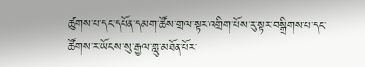ཚུགས་པ་དང་དཔོན་དམག་ཚོས་གྲལ་སྟར་འགྲིག་པོས་རུ་སྟར་བསྒྲིགས་པ་དང་ཚོགས་ར་ཡོངས་སུ་རྒྱལ་གླུ་མཐོན་པོར་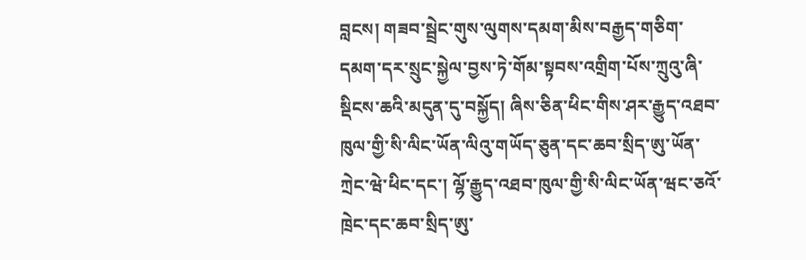བླངས། གཟབ་སྦྲེང་གུས་ལུགས་དམག་མིས་བརྒྱད་གཅིག་དམག་དར་སྲུང་སྐྱེལ་བྱས་ཏེ་གོམ་སྟབས་འགྲིག་པོས་ཀྲུའུ་ཞི་སྡིངས་ཆའི་མདུན་དུ་བསྐྱོད། ཞིས་ཅིན་ཕིང་གིས་ཤར་རྒྱུད་འཐབ་ཁུལ་གྱི་སི་ལིང་ཡོན་ལིའུ་གཡོད་ཅུན་དང་ཆབ་སྲིད་ཨུ་ཡོན་ཀྲེང་ཝེ་ཕིང་དང་། ལྷོ་རྒྱུད་འཐབ་ཁུལ་གྱི་སི་ལིང་ཡོན་ཝང་ཅའོ་ཁྲེང་དང་ཆབ་སྲིད་ཨུ་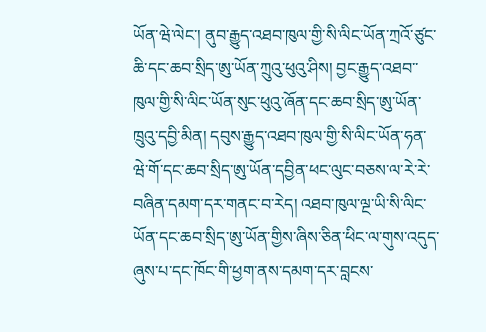ཡོན་ཝེ་ལེང་། ནུབ་རྒྱུད་འཐབ་ཁུལ་གྱི་སི་ལིང་ཡོན་ཀྲའོ་ཙུང་ཆི་དང་ཆབ་སྲིད་ཨུ་ཡོན་ཀྲུའུ་ཕུའུ་ཤིས། བྱང་རྒྱུད་འཐབ་་ཁུལ་གྱི་སི་ལིང་ཡོན་སུང་ཕུའུ་ཞོན་དང་ཆབ་སྲིད་ཨུ་ཡོན་ཁྲུའུ་དབྱི་མིན། དབུས་རྒྱུད་འཐབ་ཁུལ་གྱི་སི་ལིང་ཡོན་ཧན་ཝེ་གོ་དང་ཆབ་སྲིད་ཨུ་ཡོན་དབྱིན་ཕང་ལུང་བཅས་ལ་རེ་རེ་བཞིན་དམག་དར་གནང་བ་རེད། འཐབ་ཁུལ་ལྔ་ཡི་སི་ལིང་ཡོན་དང་ཆབ་སྲིད་ཨུ་ཡོན་གྱིས་ཞིས་ཅིན་ཕིང་ལ་གུས་འདུད་ཞུས་པ་དང་ཁོང་གི་ཕྱག་ནས་དམག་དར་བླངས་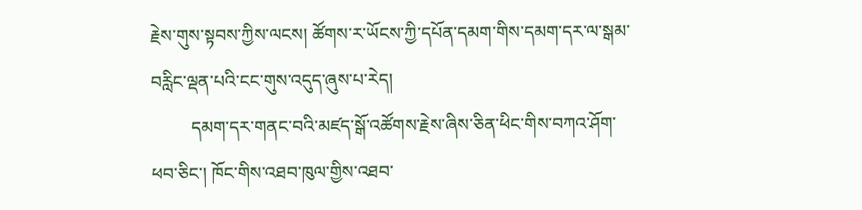རྗེས་གུས་སྟབས་ཀྱིས་ལངས། ཚོགས་ར་ཡོངས་ཀྱི་དཔོན་དམག་གིས་དམག་དར་ལ་སྒམ་བརླིང་ལྡན་པའི་ངང་གུས་འདུད་ཞུས་པ་རེད།
         དམག་དར་གནང་བའི་མཛད་སྒོ་འཚོགས་རྗེས་ཞིས་ཅིན་ཕིང་གིས་བཀའ་ཤོག་ཕབ་ཅིང་། ཁོང་གིས་འཐབ་ཁུལ་གྱིས་འཐབ་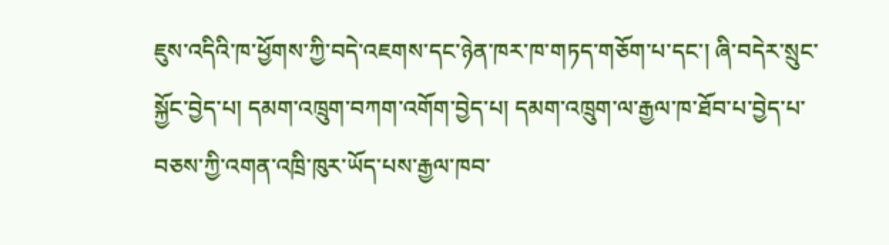ཇུས་འདིའི་ཁ་ཕྱོགས་ཀྱི་བདེ་འཇགས་དང་ཉེན་ཁར་ཁ་གཏད་གཅོག་པ་དང་། ཞི་བདེར་སྲུང་སྐྱོང་བྱེད་པ། དམག་འཁྲུག་བཀག་འགོག་བྱེད་པ། དམག་འཁྲུག་ལ་རྒྱལ་ཁ་ཐོབ་པ་བྱེད་པ་བཅས་ཀྱི་འགན་འཁྲི་ཁུར་ཡོད་པས་རྒྱལ་ཁབ་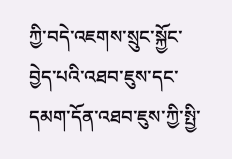ཀྱི་བདེ་འཇགས་སྲུང་སྐྱོང་བྱེད་པའི་འཐབ་ཇུས་དང་དམག་དོན་འཐབ་ཇུས་ཀྱི་སྤྱི་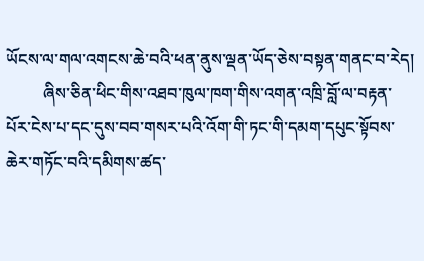ཡོངས་ལ་གལ་འགངས་ཆེ་བའི་ཕན་ནུས་ལྡན་ཡོད་ཅེས་བསྟན་གནང་བ་རེད།
         ཞིས་ཅིན་ཕིང་གིས་འཐབ་ཁུལ་ཁག་གིས་འགན་འཁྲི་བློ་ལ་བརྟན་པོར་ངེས་པ་དང་དུས་བབ་གསར་པའི་འོག་གི་ཏང་གི་དམག་དཔུང་སྟོབས་ཆེར་གཏོང་བའི་དམིགས་ཚད་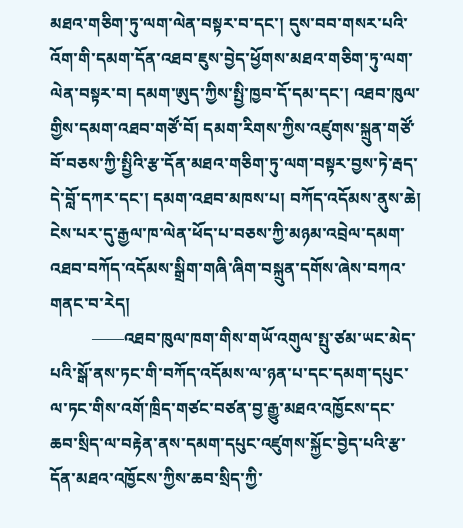མཐའ་གཅིག་ཏུ་ལག་ལེན་བསྟར་བ་དང་། དུས་བབ་གསར་པའི་འོག་གི་དམག་དོན་འཐབ་ཇུས་བྱེད་ཕྱོགས་མཐའ་གཅིག་ཏུ་ལག་ལེན་བསྟར་བ། དམག་ཨུད་ཀྱིས་སྤྱི་ཁྱབ་དོ་དམ་དང་། འཐབ་ཁུལ་གྱིས་དམག་འཐབ་གཙོ་བོ། དམག་རིགས་ཀྱིས་འཛུགས་སྐྲུན་གཙོ་བོ་བཅས་ཀྱི་སྤྱིའི་རྩ་དོན་མཐའ་གཅིག་ཏུ་ལག་བསྟར་བྱས་ཏེ་རྦད་དེ་བློ་དཀར་དང་། དམག་འཐབ་མཁས་པ། བཀོད་འདོམས་ནུས་ཆེ། ངེས་པར་དུ་རྒྱལ་ཁ་ལེན་ཕོད་པ་བཅས་ཀྱི་མཉམ་འབྲེལ་དམག་འཐབ་བཀོད་འདོམས་སྒྲིག་གཞི་ཞིག་བསྐྲུན་དགོས་ཞེས་བཀའ་གནང་བ་རེད།
          ——འཐབ་ཁུལ་ཁག་གིས་གཡོ་འགུལ་སྤུ་ཙམ་ཡང་མེད་པའི་སྒོ་ནས་ཏང་གི་བཀོད་འདོམས་ལ་ཉན་པ་དང་དམག་དཔུང་ལ་ཏང་གིས་འགོ་ཁྲིད་གཙང་བཙན་བྱ་རྒྱུ་མཐའ་འཁྱོངས་དང་ཆབ་སྲིད་ལ་བརྟེན་ནས་དམག་དཔུང་འཛུགས་སྐྱོང་བྱེད་པའི་རྩ་དོན་མཐའ་འཁྱོངས་ཀྱིས་ཆབ་སྲིད་ཀྱི་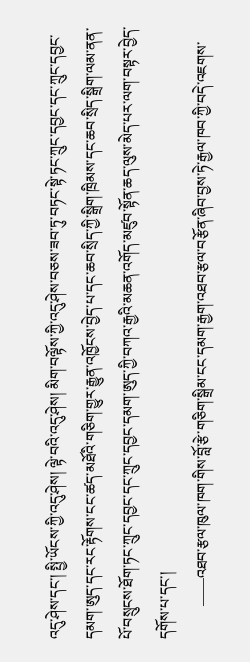འདུ་ཤེས་དང་། སྤྱི་ཡོངས་ཀྱི་འདུ་ཤེས། ལྟེ་བའི་འདུ་ཤེས། མིག་བལྟོས་ཀྱི་འདུ་ཤེས་བཅས་ཟབ་ཏུ་བཏང་སྟེ་ཏང་ཀྲུང་དབྱང་དང་ཀྲུང་དབྱང་དམག་ཨུད་དང་རང་རྟོགས་ངང་ཚད་མཐོའི་གཅིག་གྱུར་རྒྱུན་འཁྱོངས་བྱེད་པ་དང་ཆབ་སྲིད་ཀྱི་སྒྲིག་ཁྲིམས་དང་ཆབ་སྲིད་སྒྲིག་ལམ་ནན་པོ་བསྲུངས་ཐོག་ཏང་ཀྲུང་དབྱང་དང་ཀྲུང་དབྱང་དམག་ཨུད་ཀྱི་བཀའ་རྒྱའི་མཆན་འགོད་མཛུབ་སྟོན་ཆད་ལུས་མེད་པར་ལག་བསྟར་བྱེད་དགོས་པ་དང་།
         ——འཐབ་རྩལ་ཁུལ་ཁག་གིས་བློ་རྩེ་གཅིག་སྒྲིམ་ངང་དམག་རྒྱག་འཐབ་རྩལ་བརྩོན་ཞིབ་བྱས་ཏེ་རྒྱལ་ཁབ་ཀྱི་བདེ་འཇགས་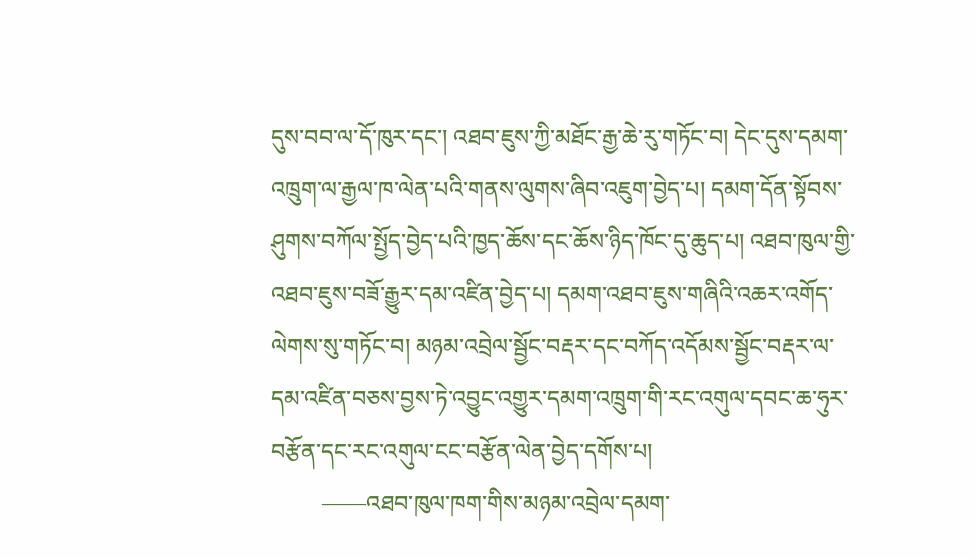དུས་བབ་ལ་དོ་ཁུར་དང་། འཐབ་ཇུས་ཀྱི་མཐོང་རྒྱ་ཆེ་རུ་གཏོང་བ། དེང་དུས་དམག་འཁྲུག་ལ་རྒྱལ་ཁ་ལེན་པའི་གནས་ལུགས་ཞིབ་འཇུག་བྱེད་པ། དམག་དོན་སྟོབས་ཤུགས་བཀོལ་སྤྱོད་བྱེད་པའི་ཁྱད་ཆོས་དང་ཆོས་ཉིད་ཁོང་དུ་ཆུད་པ། འཐབ་ཁུལ་གྱི་འཐབ་ཇུས་བཟོ་རྒྱུར་དམ་འཛིན་བྱེད་པ། དམག་འཐབ་ཇུས་གཞིའི་འཆར་འགོད་ལེགས་སུ་གཏོང་བ། མཉམ་འབྲེལ་སྦྱོང་བརྡར་དང་བཀོད་འདོམས་སྦྱོང་བརྡར་ལ་དམ་འཛིན་བཅས་བྱས་ཏེ་འབྱུང་འགྱུར་དམག་འཁྲུག་གི་རང་འགུལ་དབང་ཆ་ཧུར་བརྩོན་དང་རང་འགུལ་ངང་བརྩོན་ལེན་བྱེད་དགོས་པ།
         ——འཐབ་ཁུལ་ཁག་གིས་མཉམ་འབྲེལ་དམག་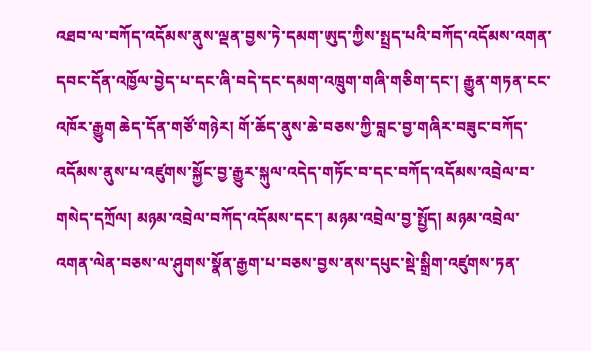འཐབ་ལ་བཀོད་འདོམས་ནུས་ལྡན་བྱས་ཏེ་དམག་ཨུད་ཀྱིས་སྤྲད་པའི་བཀོད་འདོམས་འགན་དབང་དོན་འཁྱོལ་བྱེད་པ་དང་ཞི་བདེ་དང་དམག་འཁྲུག་གཞི་གཅིག་དང་། རྒྱུན་གཏན་ངང་འཁོར་རྒྱུག ཆེད་དོན་གཙོ་གཉེར། གོ་ཆོད་ནུས་ཆེ་བཅས་ཀྱི་བླང་བྱ་གཞིར་བཟུང་བཀོད་འདོམས་ནུས་པ་འཛུགས་སྐྱོང་བྱ་རྒྱུར་སྐུལ་འདེད་གཏོང་བ་དང་བཀོད་འདོམས་འབྲེལ་བ་གསེད་དཀྲོལ། མཉམ་འབྲེལ་བཀོད་འདོམས་དང་། མཉམ་འབྲེལ་བྱ་སྤྱོད། མཉམ་འབྲེལ་འགན་ལེན་བཅས་ལ་ཤུགས་སྣོན་རྒྱག་པ་བཅས་བྱས་ནས་དཔུང་སྡེ་སྒྲིག་འཛུགས་ཏན་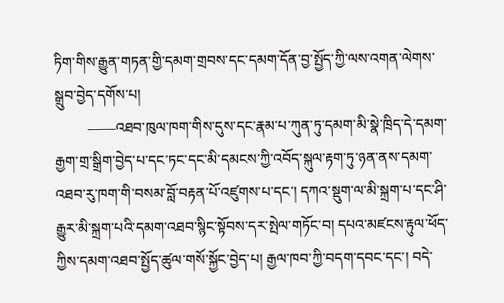ཏིག་གིས་རྒྱུན་གཏན་གྱི་དམག་གྲབས་དང་དམག་དོན་བྱ་སྤྱོད་ཀྱི་ལས་འགན་ལེགས་སྒྲུབ་བྱེད་དགོས་པ།
         ——འཐབ་ཁུལ་ཁག་གིས་དུས་དང་རྣམ་པ་ཀུན་ཏུ་དམག་མི་སྣེ་ཁྲིད་དེ་དམག་རྒྱག་གྲ་སྒྲིག་བྱེད་པ་དང་ཏང་དང་མི་དམངས་ཀྱི་འབོད་སྐུལ་རྟག་ཏུ་ཉན་ནས་དམག་འཐབ་རུ་ཁག་གི་བསམ་བློ་བརྟན་པོ་འཛུགས་པ་དང་། དཀའ་སྡུག་ལ་མི་སྐྲག་པ་དང་ཤི་རྒྱུར་མི་སྐྲག་པའི་དམག་འཐབ་སྙིང་སྟོབས་དར་སྤེལ་གཏོང་བ། དཔའ་མཛངས་རྟུལ་ཕོད་ཀྱིས་དམག་འཐབ་སྤྱོད་ཚུལ་གསོ་སྐྱོང་བྱེད་པ། རྒྱལ་ཁབ་ཀྱི་བདག་དབང་དང་། བདེ་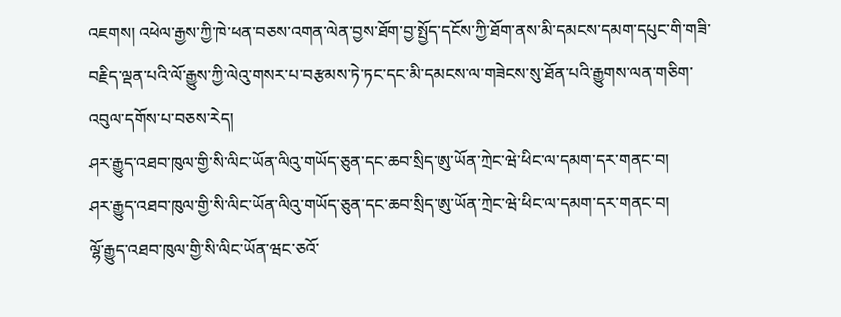འཇགས། འཕེལ་རྒྱས་ཀྱི་ཁེ་ཕན་བཅས་འགན་ལེན་བྱས་ཐོག་བྱ་སྤྱོད་དངོས་ཀྱི་ཐོག་ནས་མི་དམངས་དམག་དཔུང་གི་གཟི་བརྗིད་ལྡན་པའི་ལོ་རྒྱུས་ཀྱི་ལེའུ་གསར་པ་བརྩམས་ཏེ་ཏང་དང་མི་དམངས་ལ་གཟེངས་སུ་ཐོན་པའི་རྒྱུགས་ལན་གཅིག་འབུལ་དགོས་པ་བཅས་རེད།
ཤར་རྒྱུད་འཐབ་ཁུལ་གྱི་སི་ལིང་ཡོན་ལིའུ་གཡོད་ཅུན་དང་ཆབ་སྲིད་ཨུ་ཡོན་ཀྲེང་ཝེ་ཕིང་ལ་དམག་དར་གནང་བ།
ཤར་རྒྱུད་འཐབ་ཁུལ་གྱི་སི་ལིང་ཡོན་ལིའུ་གཡོད་ཅུན་དང་ཆབ་སྲིད་ཨུ་ཡོན་ཀྲེང་ཝེ་ཕིང་ལ་དམག་དར་གནང་བ།
ལྷོ་རྒྱུད་འཐབ་ཁུལ་གྱི་སི་ལིང་ཡོན་ཝང་ཅའོ་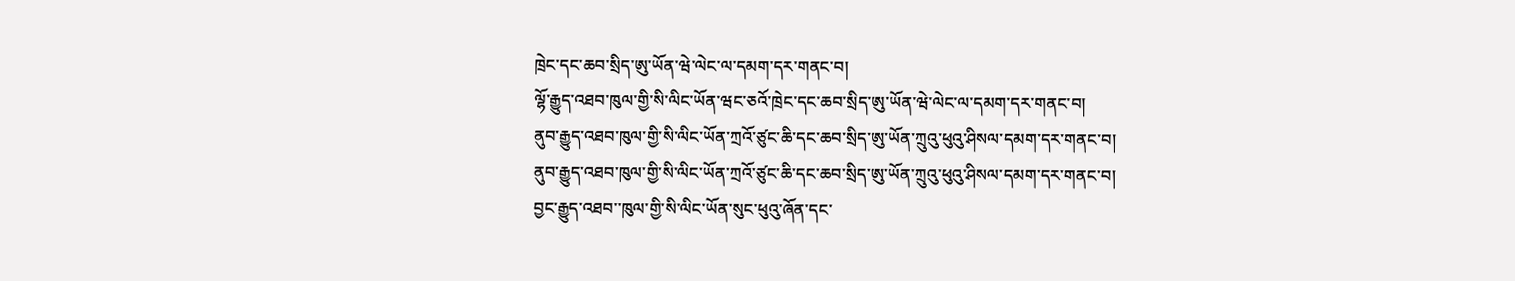ཁྲེང་དང་ཆབ་སྲིད་ཨུ་ཡོན་ཝེ་ལེང་ལ་དམག་དར་གནང་བ།
ལྷོ་རྒྱུད་འཐབ་ཁུལ་གྱི་སི་ལིང་ཡོན་ཝང་ཅའོ་ཁྲེང་དང་ཆབ་སྲིད་ཨུ་ཡོན་ཝེ་ལེང་ལ་དམག་དར་གནང་བ།
ནུབ་རྒྱུད་འཐབ་ཁུལ་གྱི་སི་ལིང་ཡོན་ཀྲའོ་ཙུང་ཆི་དང་ཆབ་སྲིད་ཨུ་ཡོན་ཀྲུའུ་ཕུའུ་ཤིསལ་དམག་དར་གནང་བ།
ནུབ་རྒྱུད་འཐབ་ཁུལ་གྱི་སི་ལིང་ཡོན་ཀྲའོ་ཙུང་ཆི་དང་ཆབ་སྲིད་ཨུ་ཡོན་ཀྲུའུ་ཕུའུ་ཤིསལ་དམག་དར་གནང་བ།
བྱང་རྒྱུད་འཐབ་་ཁུལ་གྱི་སི་ལིང་ཡོན་སུང་ཕུའུ་ཞོན་དང་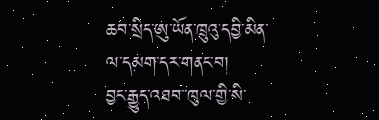ཆབ་སྲིད་ཨུ་ཡོན་ཁྲུའུ་དབྱི་མིན་ལ་དམག་དར་གནང་བ།
བྱང་རྒྱུད་འཐབ་་ཁུལ་གྱི་སི་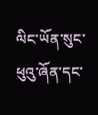ལིང་ཡོན་སུང་ཕུའུ་ཞོན་དང་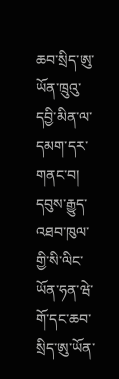ཆབ་སྲིད་ཨུ་ཡོན་ཁྲུའུ་དབྱི་མིན་ལ་དམག་དར་གནང་བ།
དབུས་རྒྱུད་འཐབ་ཁུལ་གྱི་སི་ལིང་ཡོན་ཧན་ཝེ་གོ་དང་ཆབ་སྲིད་ཨུ་ཡོན་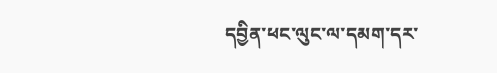དབྱིན་ཕང་ལུང་ལ་དམག་དར་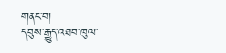གནང་བ།
དབུས་རྒྱུད་འཐབ་ཁུལ་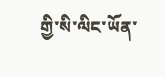གྱི་སི་ལིང་ཡོན་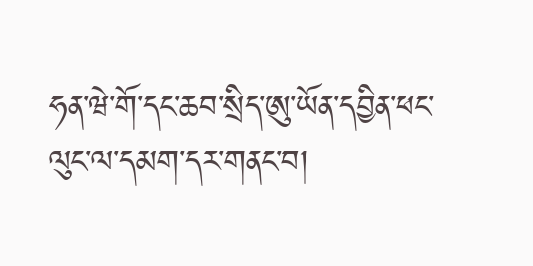ཧན་ཝེ་གོ་དང་ཆབ་སྲིད་ཨུ་ཡོན་དབྱིན་ཕང་ལུང་ལ་དམག་དར་གནང་བ།